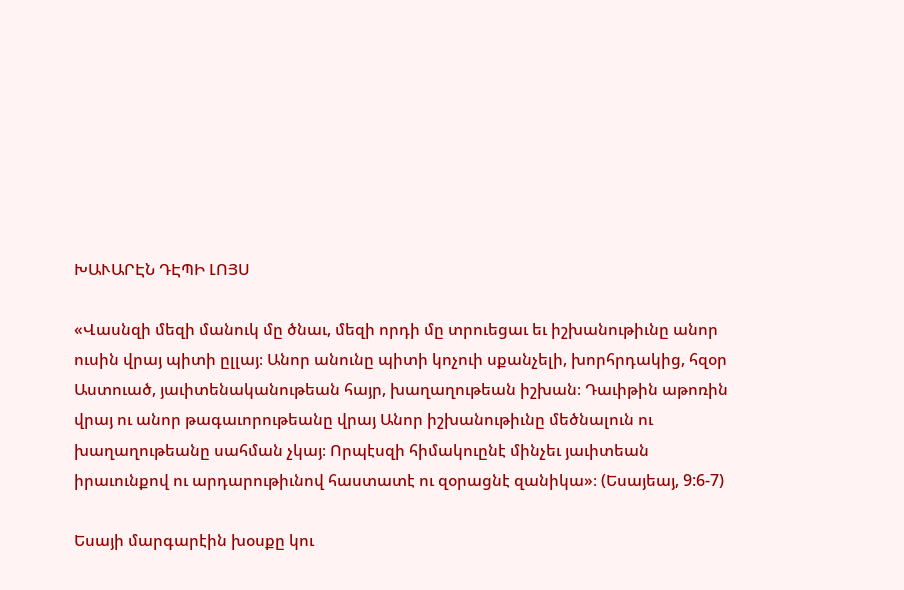ԽԱՒԱՐԷՆ ԴԷՊԻ ԼՈՅՍ

«Վասնզի մեզի մանուկ մը ծնաւ, մեզի որդի մը տրուեցաւ եւ իշխանութիւնը անոր ուսին վրայ պիտի ըլլայ։ Անոր անունը պիտի կոչուի սքանչելի, խորհրդակից, հզօր Աստուած, յաւիտենականութեան հայր, խաղաղութեան իշխան։ Դաւիթին աթոռին վրայ ու անոր թագաւորութեանը վրայ Անոր իշխանութիւնը մեծնալուն ու խաղաղութեանը սահման չկայ։ Որպէսզի հիմակուընէ մինչեւ յաւիտեան իրաւունքով ու արդարութիւնով հաստատէ ու զօրացնէ զանիկա»։ (Եսայեայ, 9:6-7)

Եսայի մարգարէին խօսքը կու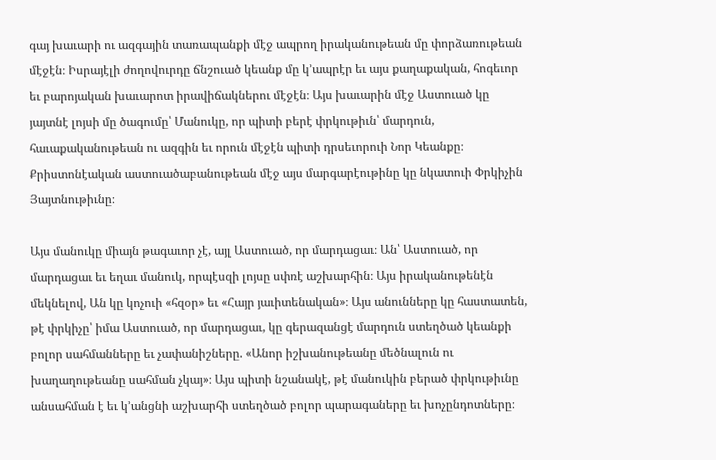գայ խաւարի ու ազգային տառապանքի մէջ ապրող իրականութեան մը փորձառութեան մէջէն։ Իսրայէլի ժողովուրդը ճնշուած կեանք մը կ՚ապրէր եւ այս քաղաքական, հոգեւոր եւ բարոյական խաւարոտ իրավիճակներու մէջէն։ Այս խաւարին մէջ Աստուած կը յայտնէ լոյսի մը ծագումը՝ Մանուկը, որ պիտի բերէ փրկութիւն՝ մարդուն, հաւաքականութեան ու ազգին եւ որուն մէջէն պիտի դրսեւորուի Նոր Կեանքը։ Քրիստոնէական աստուածաբանութեան մէջ այս մարգարէութինը կը նկատուի Փրկիչին Յայտնութիւնը։

Այս մանուկը միայն թագաւոր չէ, այլ Աստուած, որ մարդացաւ։ Ան՝ Աստուած, որ մարդացաւ եւ եղաւ մանուկ, որպէսզի լոյսը սփռէ աշխարհին։ Այս իրականութենէն մեկնելով, Ան կը կոչուի «հզօր» եւ «Հայր յաւիտենական»։ Այս անունները կը հաստատեն, թէ փրկիչը՝ իմա Աստուած, որ մարդացաւ, կը գերազանցէ մարդուն ստեղծած կեանքի բոլոր սահմանները եւ չափանիշները. «Անոր իշխանութեանը մեծնալուն ու խաղաղութեանը սահման չկայ»։ Այս պիտի նշանակէ, թէ մանուկին բերած փրկութիւնը անսահման է եւ կ՚անցնի աշխարհի ստեղծած բոլոր պարագաները եւ խոչընդոտները։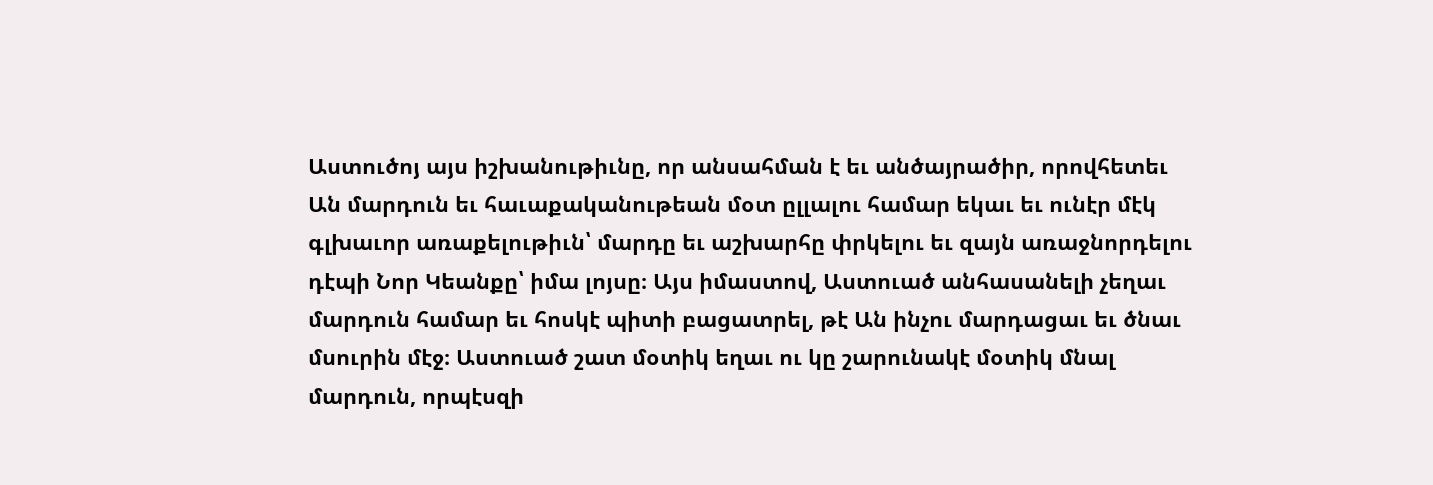Աստուծոյ այս իշխանութիւնը, որ անսահման է եւ անծայրածիր, որովհետեւ Ան մարդուն եւ հաւաքականութեան մօտ ըլլալու համար եկաւ եւ ունէր մէկ գլխաւոր առաքելութիւն՝ մարդը եւ աշխարհը փրկելու եւ զայն առաջնորդելու դէպի Նոր Կեանքը՝ իմա լոյսը։ Այս իմաստով, Աստուած անհասանելի չեղաւ մարդուն համար եւ հոսկէ պիտի բացատրել, թէ Ան ինչու մարդացաւ եւ ծնաւ մսուրին մէջ։ Աստուած շատ մօտիկ եղաւ ու կը շարունակէ մօտիկ մնալ մարդուն, որպէսզի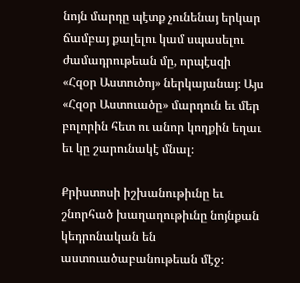նոյն մարդը պէտք չունենայ երկար ճամբայ քալելու կամ սպասելու ժամադրութեան մը, որպէսզի «Հզօր Աստուծոյ» ներկայանայ։ Այս «Հզօր Աստուածը» մարդուն եւ մեր բոլորին հետ ու անոր կողքին եղաւ եւ կը շարունակէ մնալ։

Քրիստոսի իշխանութիւնը եւ շնորհած խաղաղութիւնը նոյնքան կեդրոնական են աստուածաբանութեան մէջ։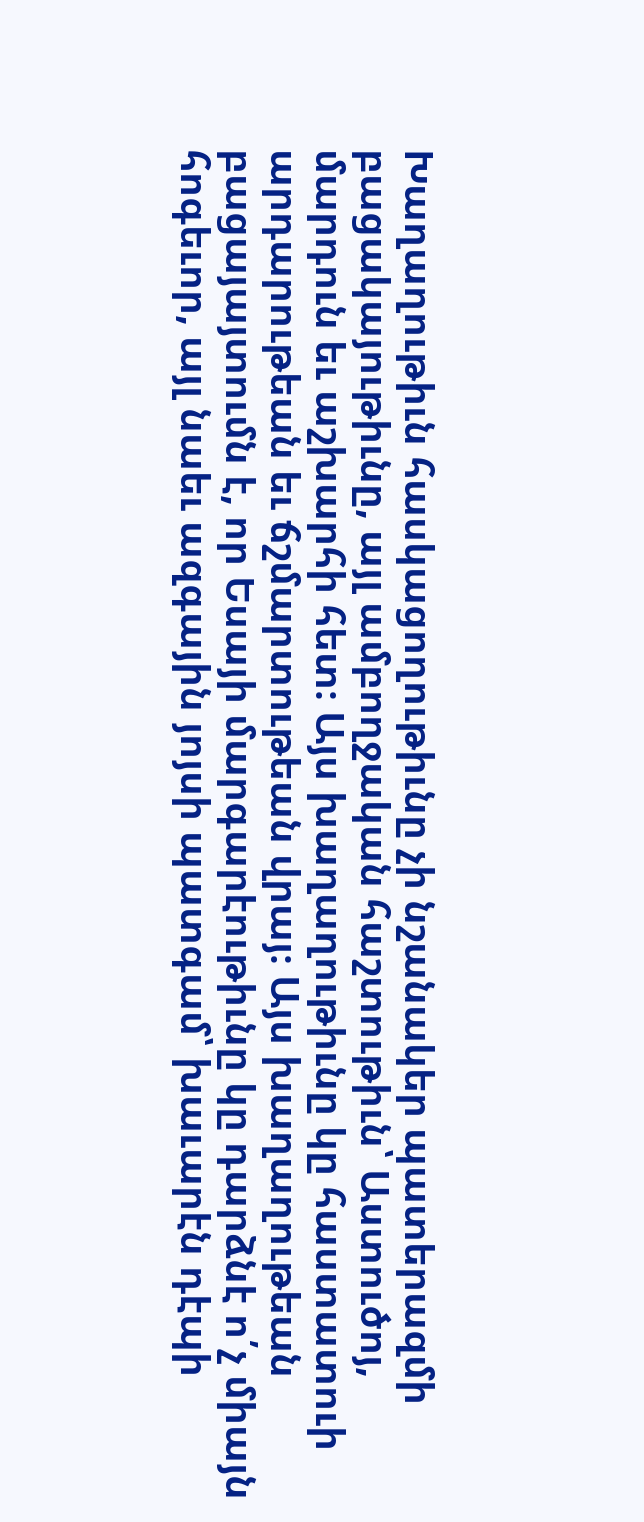Խաղաղութիւն հասկացողութիւնը չի նշանակեր պատերազմի բացակայութիւնը, այլ ամբողջական հաշտութիւն՝ Աստուծոյ, մարդուն եւ աշխարհի հետ։ Այս խաղաղութիւնը կը հաստատուի արդարութեան եւ ճշմարտութեան վրայ։ Այս խաղաղութեան բացայայտումն է, որ Եսայի մարգարէութիւնը կը դարձնէ ո՛չ միայն հոգեւոր, այլ նաեւ ազգային յոյսի պատգամ՝ խաւարէն դէպի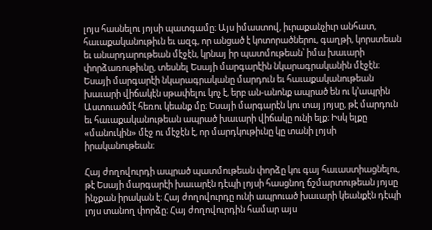լոյս հասնելու յոյսի պատգամը։ Այս իմաստով, իւրաքանչիւր անհատ, հաւաքականութիւն եւ ազգ, որ անցած է կոտորածներու, գաղթի, կորստեան եւ անարդարութեան մէջէն, կրնայ իր պատմութեան՝ իմա խաւարի փորձառութիւնը, տեսնել Եսայի մարգարէին նկարագրականին մէջէն։ Եսայի մարգարէի նկարագրականը մարդուն եւ հաւաքականութեան խաւարի վիճակէն սթափելու կոչ է, երբ ան-անոնք ապրած են ու կ՚ապրին Աստուածմէ հեռու կեանք մը։ Եսայի մարգարէն կու տայ յոյսը, թէ մարդուն եւ հաւաքականութեան ապրած խաւարի վիճակը ունի ելք։ Իսկ ելքը «մանուկին» մէջ ու մէջէն է, որ մարդկութիւնը կը տանի լոյսի իրականութեան։

Հայ ժողովուրդի ապրած պատմութեան փորձը կու գայ հաւաստիացնելու, թէ Եսայի մարգարէի խաւարէն դէպի լոյսի հասցնող ճշմարտութեան յոյսը ինչքան իրական է։ Հայ ժողովուրդը ունի ապրուած խաւարի կեանքէն դէպի լոյս տանող փորձը։ Հայ ժողովուրդին համար այս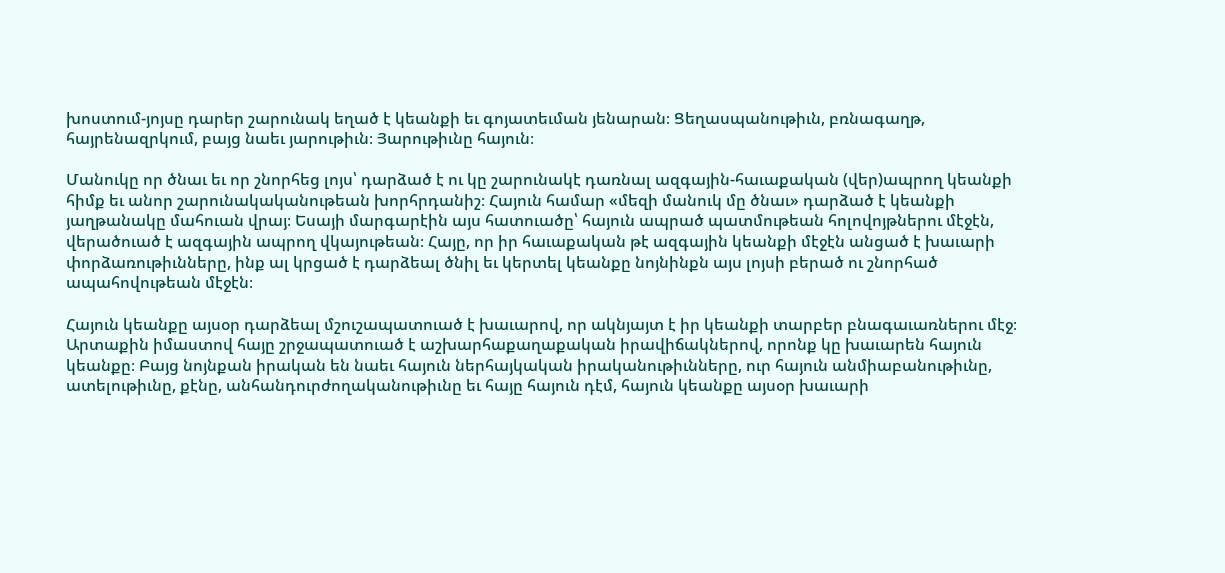խոստում-յոյսը դարեր շարունակ եղած է կեանքի եւ գոյատեւման յենարան։ Ցեղասպանութիւն, բռնագաղթ, հայրենազրկում, բայց նաեւ յարութիւն։ Յարութիւնը հայուն։

Մանուկը որ ծնաւ եւ որ շնորհեց լոյս՝ դարձած է ու կը շարունակէ դառնալ ազգային-հաւաքական (վեր)ապրող կեանքի հիմք եւ անոր շարունակականութեան խորհրդանիշ։ Հայուն համար «մեզի մանուկ մը ծնաւ» դարձած է կեանքի յաղթանակը մահուան վրայ։ Եսայի մարգարէին այս հատուածը՝ հայուն ապրած պատմութեան հոլովոյթներու մէջէն, վերածուած է ազգային ապրող վկայութեան։ Հայը, որ իր հաւաքական թէ ազգային կեանքի մէջէն անցած է խաւարի փորձառութիւնները, ինք ալ կրցած է դարձեալ ծնիլ եւ կերտել կեանքը նոյնինքն այս լոյսի բերած ու շնորհած ապահովութեան մէջէն։

Հայուն կեանքը այսօր դարձեալ մշուշապատուած է խաւարով, որ ակնյայտ է իր կեանքի տարբեր բնագաւառներու մէջ։ Արտաքին իմաստով հայը շրջապատուած է աշխարհաքաղաքական իրավիճակներով, որոնք կը խաւարեն հայուն կեանքը։ Բայց նոյնքան իրական են նաեւ հայուն ներհայկական իրականութիւնները, ուր հայուն անմիաբանութիւնը, ատելութիւնը, քէնը, անհանդուրժողականութիւնը եւ հայը հայուն դէմ, հայուն կեանքը այսօր խաւարի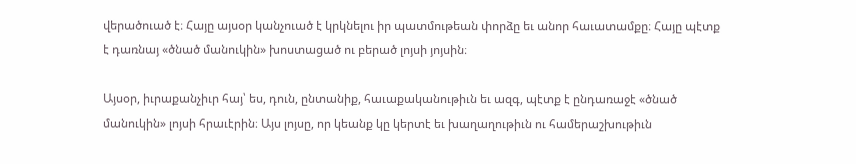վերածուած է։ Հայը այսօր կանչուած է կրկնելու իր պատմութեան փորձը եւ անոր հաւատամքը։ Հայը պէտք է դառնայ «ծնած մանուկին» խոստացած ու բերած լոյսի յոյսին։

Այսօր, իւրաքանչիւր հայ՝ ես, դուն, ընտանիք, հաւաքականութիւն եւ ազգ, պէտք է ընդառաջէ «ծնած մանուկին» լոյսի հրաւէրին։ Այս լոյսը, որ կեանք կը կերտէ եւ խաղաղութիւն ու համերաշխութիւն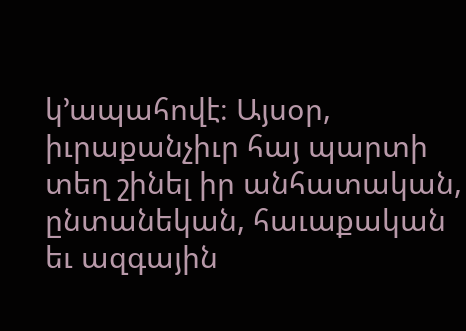կ՚ապահովէ։ Այսօր, իւրաքանչիւր հայ պարտի տեղ շինել իր անհատական, ընտանեկան, հաւաքական եւ ազգային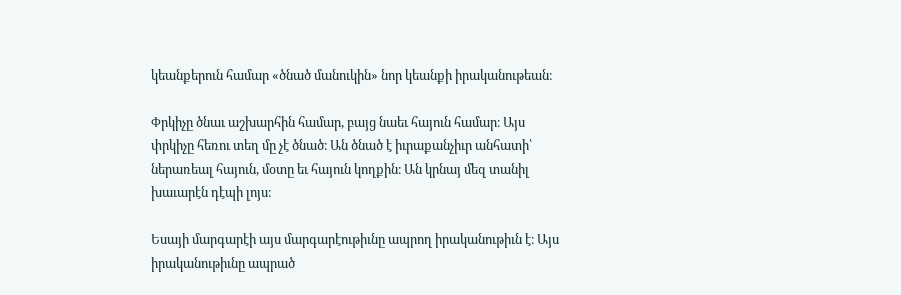կեանքերուն համար «ծնած մանուկին» նոր կեանքի իրականութեան։

Փրկիչը ծնաւ աշխարհին համար, բայց նաեւ հայուն համար։ Այս փրկիչը հեռու տեղ մը չէ ծնած։ Ան ծնած է իւրաքանչիւր անհատի՝ ներառեալ հայուն, մօտը եւ հայուն կողքին։ Ան կրնայ մեզ տանիլ խաւարէն դէպի լոյս։

Եսայի մարգարէի այս մարգարէութիւնը ապրող իրականութիւն է։ Այս իրականութիւնը ապրած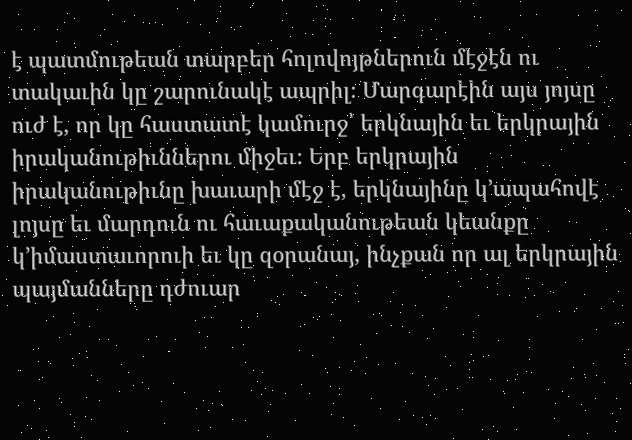է պատմութեան տարբեր հոլովոյթներուն մէջէն ու տակաւին կը շարունակէ ապրիլ։ Մարգարէին այս յոյսը ուժ է, որ կը հաստատէ կամուրջ՝ երկնային եւ երկրային իրականութիւններու միջեւ։ Երբ երկրային իրականութիւնը խաւարի մէջ է, երկնայինը կ՚ապահովէ լոյսը եւ մարդուն ու հաւաքականութեան կեանքը կ՚իմաստաւորուի եւ կը զօրանայ, ինչքան որ ալ երկրային պայմանները դժուար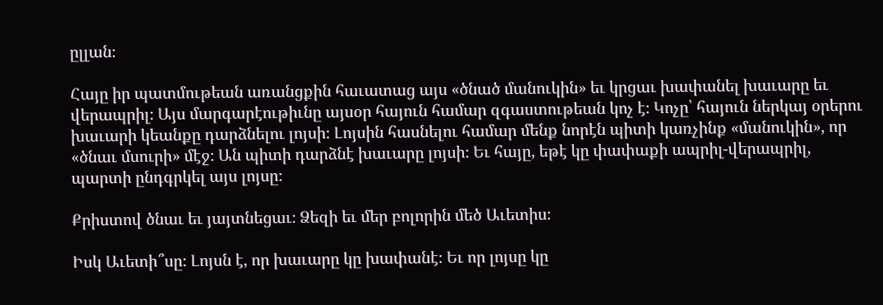ըլլան։

Հայը իր պատմութեան առանցքին հաւատաց այս «ծնած մանուկին» եւ կրցաւ խափանել խաւարը եւ վերապրիլ։ Այս մարգարէութիւնը այսօր հայուն համար զգաստութեան կոչ է։ Կոչը՝ հայուն ներկայ օրերու խաւարի կեանքը դարձնելու լոյսի։ Լոյսին հասնելու համար մենք նորէն պիտի կառչինք «մանուկին», որ «ծնաւ մսուրի» մէջ։ Ան պիտի դարձնէ խաւարը լոյսի։ Եւ հայը, եթէ կը փափաքի ապրիլ-վերապրիլ, պարտի ընդգրկել այս լոյսը։

Քրիստով ծնաւ եւ յայտնեցաւ։ Ձեզի եւ մեր բոլորին մեծ Աւետիս։

Իսկ Աւետի՞սը։ Լոյսն է, որ խաւարը կը խափանէ։ Եւ որ լոյսը կը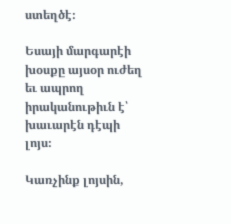ստեղծէ։

Եսայի մարգարէի խօսքը այսօր ուժեղ եւ ապրող իրականութիւն է՝ խաւարէն դէպի լոյս։

Կառչինք լոյսին,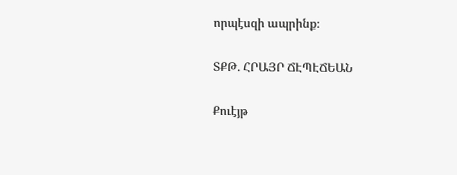որպէսզի ապրինք։

ՏՔԹ. ՀՐԱՅՐ ՃԷՊԷՃԵԱՆ

Քուէյթ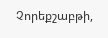Չորեքշաբթի,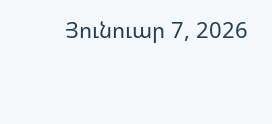Յունուար 7, 2026